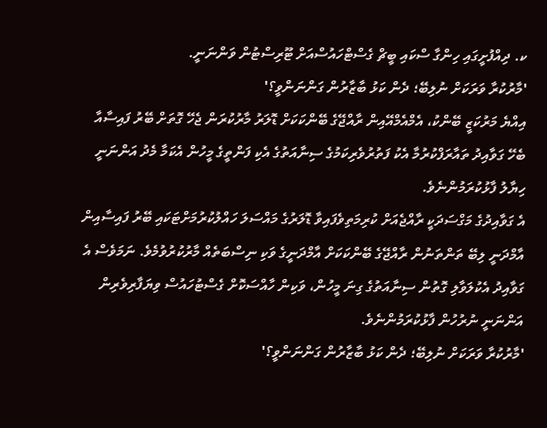ކ. ދިއްފުށީގައި ހިންގާ ސްކައި ބީޗް ގެސްޓްހައުސްއަށް ޓޫރިސްޓުން ވަންނަނީ.
'މާރުކުރާ ވަރަކަށް ނުލިބޭ؛ ދެން ކަޅު ބާޒާރުން ގަންނަންވީ؟'
އިއްޔެ މަރުކަޒީ ބޭންކު، އެމްއެމްއޭއިން ރާއްޖޭގެ ބޭންކަކަށް ޑޮލަރު މާރުކުރަން ޖެހޭ ގޮތަށް ބޭރު ފައިސާއާ ބެހޭ ގަވާއިދު ތައާރަފްކުރުމާ އެކު ފަތުރުވެރިކަމުގެ ސިނާއަތުގެ އެކި ފަންތީގެ މީހުން އެކަމާ މެދު އަންނަނީ ހިޔާލު ފާޅުކުރަމުންނެވެ.
އެ ގަވާއިދުގެ މަގްސަދަކީ ރާއްޖެއަށް ކުރިމަތިވެފައިވާ ޑޮލަރުގެ މައްސަލަ ހައްލުކުރުމަށްޓަކައި ބޭރު ފައިސާއިން އާމްދަނީ ލިބޭ ތަންތަނުން ރާއްޖޭގެ ބޭންކަކަށް އާމްދަނީގެ ވަކި ނިސްބަތެއް މާރުކުރުވުމެވެ. ނަމަވެސް އެ ގަވާއިދު އެކުލަވާލި ގޮތުން ސިނާއަތުގެ ގިނަ މީހުން، ވަކިން ހާއްސަކޮށް ގެސްޓުހައުސް ވިޔަފާރިވެރިން އަންނަނީ ނުރުހުން ފާޅުކުރަމުންނެވެ.
'މާރުކުރާ ވަރަކަށް ނުލިބޭ؛ ދެން ކަޅު ބާޒާރުން ގަންނަންވީ؟'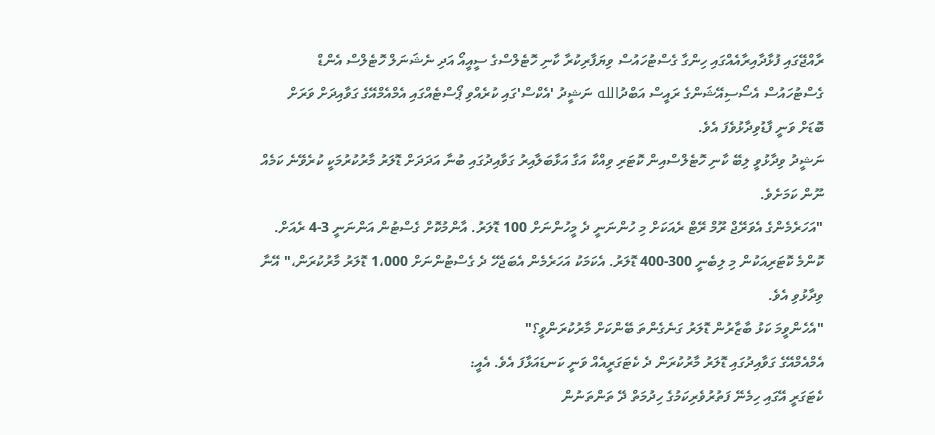ރާއްޖޭގައި ފުޅާދާއިރާއެއްގައި ހިންގާ ގެސްޓުހައުސް ވިޔަފާރިކުރާ ކާނި ހޮޓެލްސްގެ ސީއީއޯ އަދި ނެޝަނަލް ހޮޓެލްސް އެންޑް ގެސްޓުހައުސް އެސޯސިއޭޝަންގެ ރައީސް އަބްދުالله ނަޝީދު 'އެކްސް'ގައި ކުރެއްވި ޕޯސްޓެއްގައި އެމްއެމްއޭގެ ގަވާއިދަށް ވަރަށް ބޮޑަށް ވަނީ ފާޑުވިދާޅުވެފަ އެވެ.
ނަޝީދު ވިދާޅުވީ ލިބޭ ކާނި ހޮޓެލްސްއިން ކޮޓަރި ވިއްކާ އަގާ އަޅާބަލާއިރު ގަވާއިދުގައި ބުނާ އަދަދަށް ޑޮލަރު މާރުކުރުމަކީ ކުރެވޭނެ ކަމެއް ނޫން ކަމަށެވެ.
"އަހަރެމެންގެ އެވަރޭޖް ރޫމް ރޭޓް ރެއަކަށް މި ހުންނަނީ ދެ މީހުންނަށް 100 ޑޮލަރު. އާންމުކޮށް ގެސްޓުން އަންނަނީ 3-4 ރެއަށް. ކޮންމެ ކޮޓަރިއަކުން މި ލިބެނީ 300-400 ޑޮލަރު. އެކަމަކު އަހަރެމެން އެބަޖެހޭ ދެ ގެސްޓުންނަށް 1،000 ޑޮލަރު މާރުކުރަން،" އޭނާ ވިދާޅުވި އެވެ.
"އެހެންވީމަ ކަޅު ބާޒާރުން ޑޮލަރު ގަނެގެންތަ ބޭންކަށް މާރުކުރަންވީ؟"
އެމްއެމްއޭގެ ގަވާއިދުގައި ޑޮލަރު މާރުކުރަން ދެ ކެޓަގަރީއެއް ވަނީ ކަނޑައަޅާފަ އެވެ. އެއީ:
ކެޓަގަރީ އޭގައި ހިމެނޭ ފަތުރުވެރިކަމުގެ ހިދުމަތް ދޭ ތަންތަނުން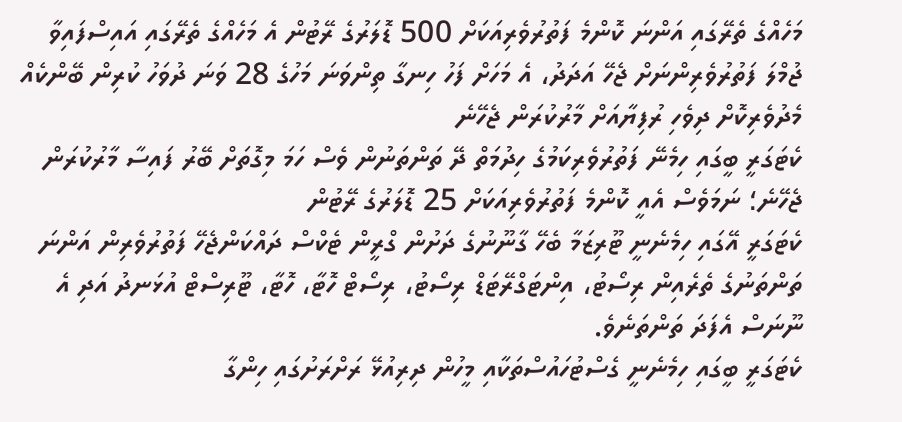މަހެއްގެ ތެރޭގައި އަންނަ ކޮންމެ ފަތުރުވެރިއަކަށް 500 ޑޮލަރުގެ ރޭޓުން އެ މަހެއްގެ ތެރޭގައި އައިސްފައިވާ ޖުމްލަ ފަތުރުވެރިންނަށް ޖެހޭ އަދަދު، އެ މަހަށް ފަހު ހިނގާ ތިންވަނަ މަހުގެ 28 ވަނަ ދުވަހު ކުރިން ބޭންކެއް މެދުވެރިކޮށް ދިވެހި ރުފިޔާއަށް މާރުކުރަން ޖެހޭނެ
ކެޓަގަރީ ބީގައި ހިމެނޭ ފަތުރުވެރިކަމުގެ ހިދުމަތް ދޭ ތަންތަނުން ވެސް ހަމަ މިގޮތަށް ބޭރު ފައިސާ މާރުކުރަން ޖެހޭނެ؛ ނަމަވެސް އެއީ ކޮންމެ ފަތުރުވެރިއަކަށް 25 ޑޮލަރުގެ ރޭޓުން
ކެޓަގަރީ އޭގައި ހިމެނެނީ ޓޫރިޒަމާ ބެހޭ ގާނޫނުގެ ދަށުން ގްރީން ޓެކްސް ދައްކަންޖެހޭ ފަތުރުވެރިން އަންނަ ތަންތަނުގެ ތެރެއިން ރިސޯޓު، އިންޓަގްރޭޓަޑް ރިސޯޓު، ރިސޯޓް ހޮޓާ، ހޮޓާ، ޓޫރިސްޓް އުޅަނދު އަދި އެ ނޫނަސް އެފަދަ ތަންތަނެވެ.
ކެޓަގަރީ ބީގައި ހިމެނެނީ ގެސްޓުހައުސްތަކާއި މީހުން ދިރިއުޅޭ ރަށްރަށުގައި ހިންގާ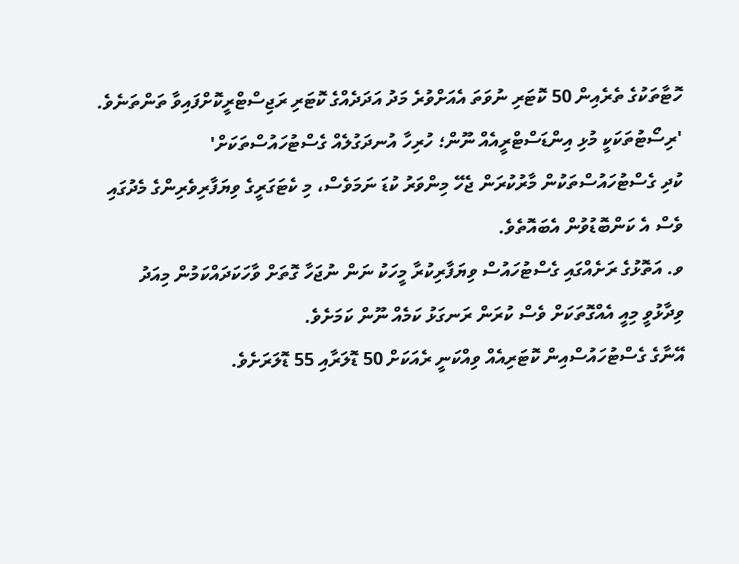ހޮޓާތަކުގެ ތެރެއިން 50 ކޮޓަރި ނުވަތަ އެއަށްވުރެ މަދު އަދަދެއްގެ ކޮޓަރި ރަޖިސްޓްރީކޮށްފައިވާ ތަންތަނެވެ.
'ރިސޯޓުތަކަކީ މުޅި އިންޑަސްޓްރީއެއް ނޫން؛ ހުރިހާ އުނދަގުލެއް ގެސްޓުހައުސްތަކަށް'
ކުދި ގެސްޓުހައުސްތަކުން މާރުކުރަން ޖެހޭ މިންވަރު ކުޑަ ނަމަވެސް، މި ކެޓަގަރީގެ ވިޔަފާރިވެރިންގެ މެދުގައި ވެސް އެ ކަންބޮޑުވުން އެބައޮތެވެ.
ވ. އަތޮޅުގެ ރަށެއްގައި ގެސްޓުހައުސް ވިޔަފާރިކުރާ މީހަކު ނަން ނުޖަހާ ގޮތަށް ވާހަކަދައްކަމުން މިއަދު ވިދާޅުވީ މިއީ އެއްގޮތަކަށް ވެސް ކުރަން ރަނގަޅު ކަމެއް ނޫން ކަމަށެވެ.
އޭނާގެ ގެސްޓުހައުސްއިން ކޮޓަރިއެއް ވިއްކަނީ ރެއަކަށް 50 ޑޮލަރާއި 55 ޑޮލަރަށެވެ.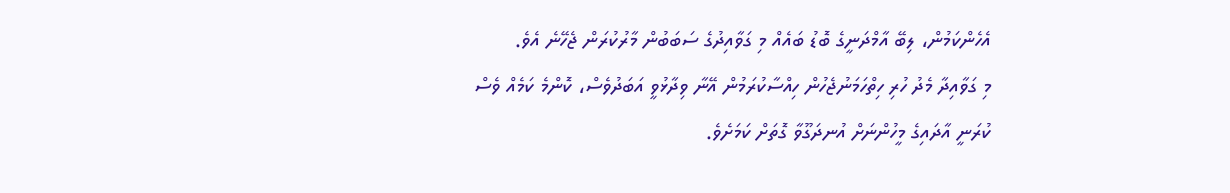އެހެންކަމުން، ލިބޭ އާމްދަނީގެ ބޮޑު ބައެއް މި ގަވާއިދުގެ ސަބަބުން މާރުކުރަން ޖެހޭނެ އެވެ.
މި ގަވާއިދާ މެދު ހުރި ހިތްހަމަނުޖެހުން ހިއްސާކުރަމުން އޭނާ ވިދާޅުވީ އަބަދުވެސް، ކޮންމެ ކަމެއް ވެސް ކުރަނީ އާދައިގެ މީހުންނަށް އުނދަގޫވާ ގޮތަށް ކަމަށެވެ.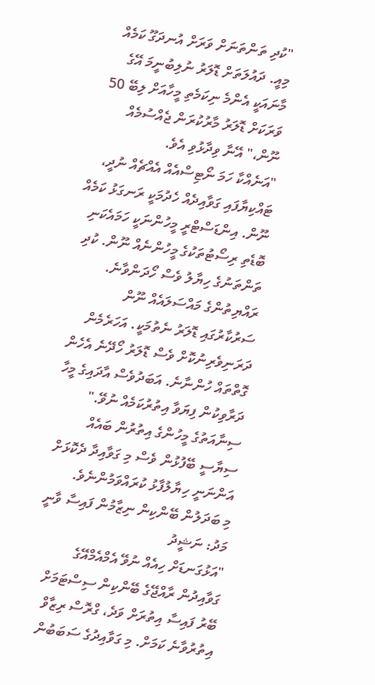"ކުދި ތަންތަނަށް ވަރަށް އުނދަގޫ ކަމެއް މިއީ. ދައުލަތަށް ޑޮލަރު ނުލިބުނީމަ އޭގެ މާނައަކީ އެންމެ ނިކަމެތި މީހާއަށް ލިބޭ 50 ވަރަކަށް ޑޮލަރު މާރުކުރަން ޖެއްސުމެއް ނޫން،" އޭނާ ވިދާޅުވި އެވެ.
"އަނެއްކާ ހަމަ ނޯޓިސްއެއް އެއްޗެއް ނުދީ، ޓައްކިޔާފައި ގަވާއިދެއް ހެދުމަކީ ރަނގަޅު ކަމެއް ނޫން. އިންޑަސްޓްރީ މީހުންނަކީ ހަމައެކަނި ބޮޑެތި ރިސޯޓުތަކުގެ މީހުންނެއް ނޫން. ކުދި ތަންތަނުގެ ހިޔާލު ވެސް ހޯދަންވާނެ. ރައްޔިތުންގެ މައްސަލައެއް ނޫން ސަރުކާރުގައި ޑޮލަރު ނެތުމަކީ. އަހަރެމެން ދަރަނިވެރިނުކޮށް ވެސް ޑޮލަރު ހޯދޭނެ އެހެން ގޮތްތައް ހުންނާނެ. އަބަދުވެސް އާދައިގެ މީހާ ދަރާވިކުން ފިޔަވާ އިތުރުކަމެއް ނުވޭ."
ސިނާއަތުގެ މީހުންގެ އިތުރުން ބައެއް ސިޔާސީ ބޭފުޅުން ވެސް މި ގަވާއިދާ ދެކޮޅަށް އަންނަނީ ހިޔާލުފާޅު ކުރައްވަމުންނެވެ.
މި ބަދަލުން ބޭންކިން ނިޒާމުން ފައިސާ ވާނީ މަދު: ނަޝީދު
"އަޅުގަނޑަށް ހިއެއް ނުވޭ އެމްއެމްއޭގެ ގަވާއިދުން ރާއްޖޭގެ ބޭންކިން ސިސްޓަމަށް ބޭރު ފައިސާ އިތުރަށް ވަދެ، ގްރޮސް ރިޒާވް އިތުރުވާނެ ކަމަށް. މި ގަވާއިދުގެ ސަބަބުން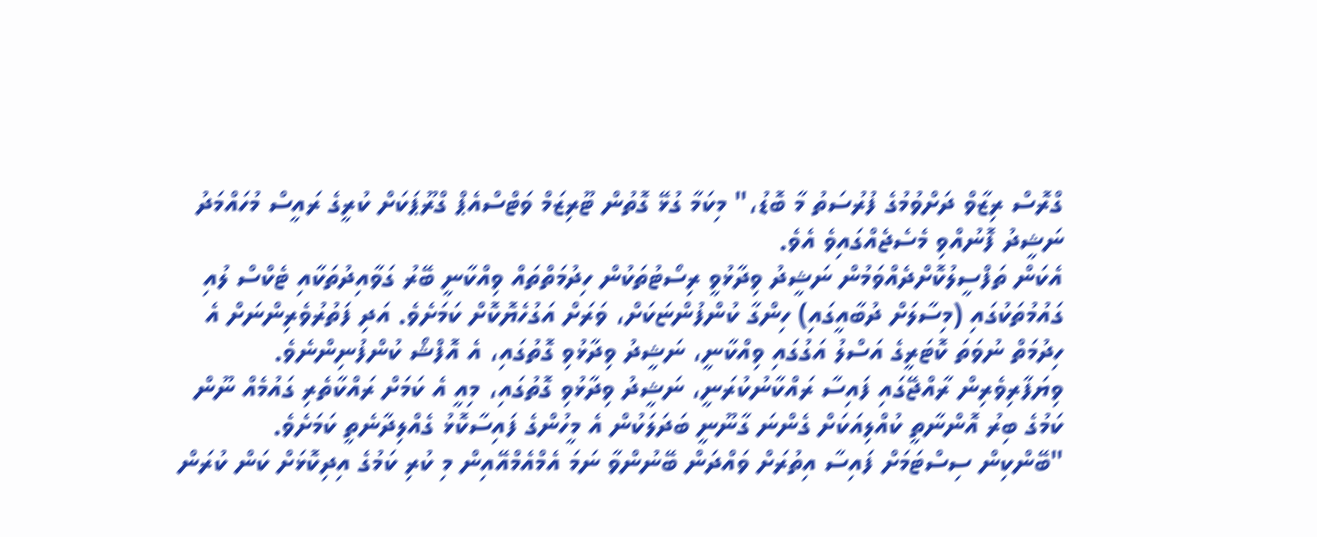ގްރޮސް ރިޒާވް ދަށްވުމުގެ ފުރުސަތު މާ ބޮޑު،" މިކަމާ ގުޅޭ ގޮތުން ޓޫރިޒަމް ވަޓްސްއެޕް ގްރޫޕަކަށް ކުރީގެ ރައީސް މުހައްމަދު ނަޝީދު ފޮނުއްވި މެސެޖެއްގައިވެ އެވެ.
އެކަން ތަފްސީލުކޮށްދެއްވަމުން ނަޝީދު ވިދާޅުވީ ރިސޯޓުތަކުން ހިދުމަތްތައް ވިއްކާނީ ބޭރު ގަވާއިދުތަކާއި ޓެކްސް ލުއި ގައުމުތަކުގައި (މިސާލަށް ދުބާއީގައި) ހިންގާ ކުންފުންޏަކަށް، ވަރަށް އަގުހެޔޮކޮށް ކަމަށެވެ. އަދި ފަތުރުވެރިންނަށް އެ ހިދުމަތް ނުވަތަ ކޮޓަރީގެ އަސްލު އަގުގައި ވިއްކާނީ، ނަޝީދު ވިދާޅުވި ގޮތުގައި، އެ އޮފްޝޯ ކުންފުނިންނެވެ.
ވިޔަފާރިވެރިން ރާއްޖޭގައި ފައިސާ ރައްކާނުކުރަނީ، ނަޝީދު ވިދާޅުވި ގޮތުގައި، މިއީ އެ ކަމަށް ރައްކާތެރި ގައުމެއް ނޫން ކަމުގެ ބިރު އޮންނާތީ ކުއްލިއަކަށް ގެންނަ ގާނޫނީ ބަދަލަކުން އެ މީހުންގެ ފައިސާކޮޅު ގެއްލިދާނެތީ ކަމަށެވެ.
"ބޭންކިން ސިސްޓަމަށް ފައިސާ އިތުރަށް ވައްދަން ބޭނުންވާ ނަމަ އެމްއެމްއޭއިން މި ކުރި ކަމުގެ އިދިކޮޅަށް ކަން ކުރަން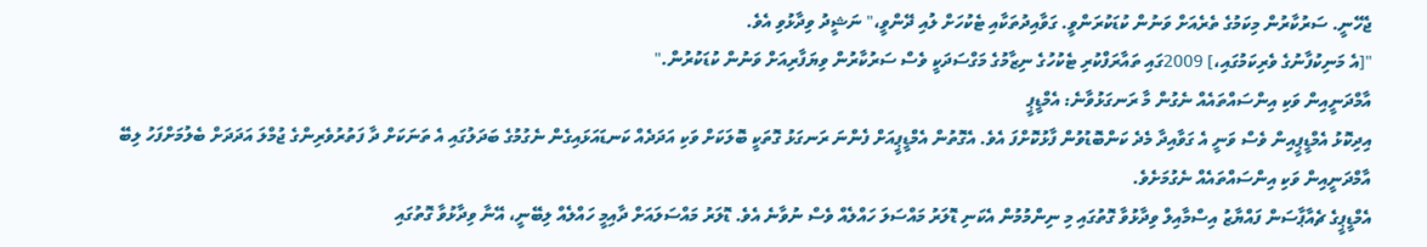ޖެހޭނީ. ސަރުކާރުން މިކަމުގެ ތެރެއަށް ވަނުން ކުޑަކުރަންވީ. ގަވާއިދުތަކާއި ޓެކުހަށް ލުއި ދޭންވީ،" ނަޝީދު ވިދާޅުވި އެވެ.
"[އެ މަނިކުފާނުގެ ވެރިކަމުގައި،] 2009ގައި ތައާރަފްކުރި ޓެކުހުގެ ނިޒާމުގެ މަގްސަދަކީ ވެސް ސަރުކާރުން ވިޔަފާރިއަށް ވަނުން ކުޑަކުރުން."
އާމްދަނީއިން ވަކި އިންސައްތައެއް ނެގުން މާ ރަނގަޅުވާނެ: އެމްޑީޕީ
އިދިކޮޅު އެމްޑީޕީއިން ވެސް ވަނީ އެ ގަވާއިދާ މެދެ ކަންބޮޑުވުން ފާޅުކޮށްފަ އެވެ. އެގޮތުން އެމްޑީޕީއަށް ފެންނަ ރަނގަޅު ގޮތަކީ ބޮލަކަށް ވަކި އަދަދެއް ކަނޑައަޅައިގެން ނެގުމުގެ ބަދަލުގައި އެ ތަނަކަށް ދާ ފަތުރުވެރިންގެ ޖުމްލަ އަދަދަށް ބެލުމަށްފަހު ލިބޭ އާމްދަނީއިން ވަކި އިންސައްތައެއް ނެގުމަށެވެ.
އެމްޑީޕީގެ ޗެއާޕާސަން ފައްޔާޒު އިސްމާއިލް ވިދާޅުވާ ގޮތުގައި މި ނިންމުމުން އެކަނި ޑޮލަރު މައްސަލަ ހައްލެއް ވެސް ނުވާނެ އެވެ. ޑޮލަރު މައްސަލައަށް ދާއިމީ ހައްލެއް ލިބޭނީ، އޭނާ ވިދާޅުވާ ގޮތުގައި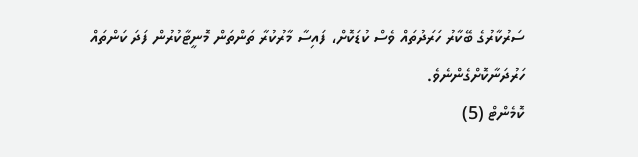ސަރުކާރުގެ ބޭކާރު ހަރަދުތައް ވެސް ކުޑަކޮށް، ފައިސާ މާރުކުރާ ތަންތަން މޮނީޓާކުރުން ފަދަ ކަންތައް ހަރުދަނާކޮށްގެންނެވެ.
ކޮމެންޓް (5)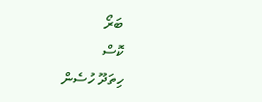ބަރޯ
ކޮސް
ހިތަދޫ ހުސެން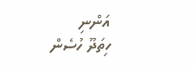އަންނި
ހިތަދޫ ހުސެން